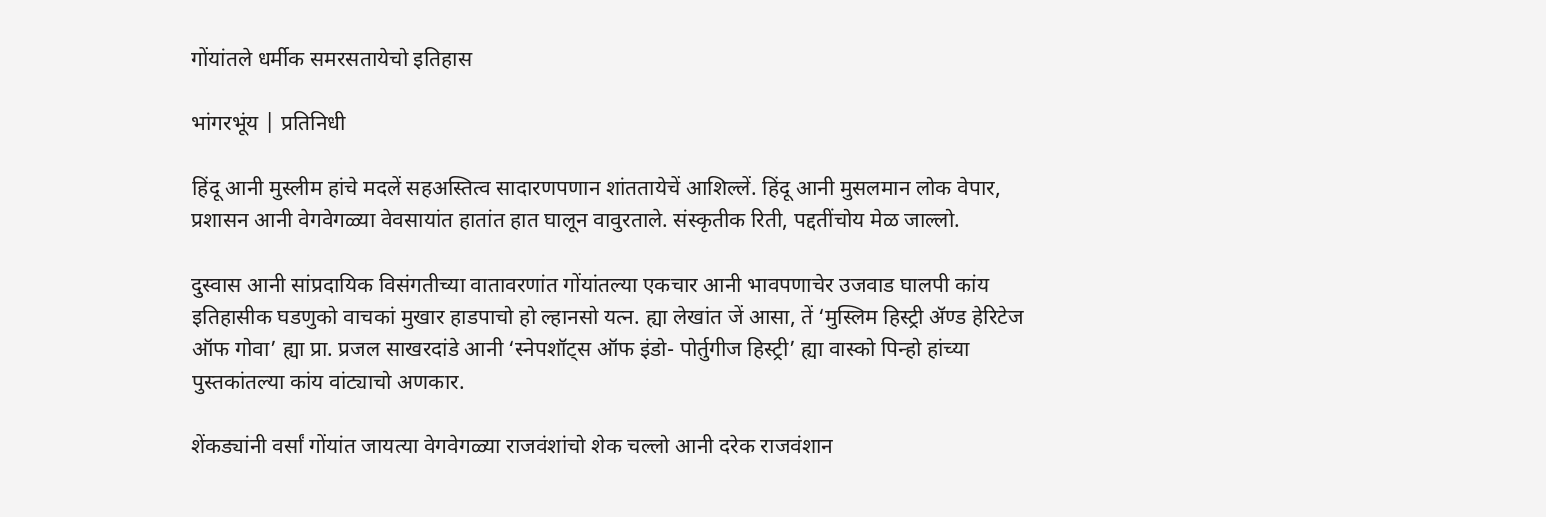गोंयांतले धर्मीक समरसतायेचो इतिहास

भांगरभूंय | प्रतिनिधी

हिंदू आनी मुस्लीम हांचे मदलें सहअस्तित्व सादारणपणान शांततायेचें आशिल्लें. हिंदू आनी मुसलमान लोक वेपार, प्रशासन आनी वेगवेगळ्या वेवसायांत हातांत हात घालून वावुरताले. संस्कृतीक रिती, पद्दतींचोय मेळ जाल्लो.

दुस्वास आनी सांप्रदायिक विसंगतीच्या वातावरणांत गोंयांतल्या एकचार आनी भावपणाचेर उजवाड घालपी कांय इतिहासीक घडणुको वाचकां मुखार हाडपाचो हो ल्हानसो यत्न. ह्या लेखांत जें आसा, तें ‘मुस्लिम हिस्ट्री ॲण्ड हेरिटेज ऑफ गोवा’ ह्या प्रा. प्रजल साखरदांडे आनी ‘स्नेपशॉट्स ऑफ इंडो- पोर्तुगीज हिस्ट्री’ ह्या वास्को पिन्हो हांच्या पुस्तकांतल्या कांय वांट्याचो अणकार.

शेंकड्यांनी वर्सां गोंयांत जायत्या वेगवेगळ्या राजवंशांचो शेक चल्लो आनी दरेक राजवंशान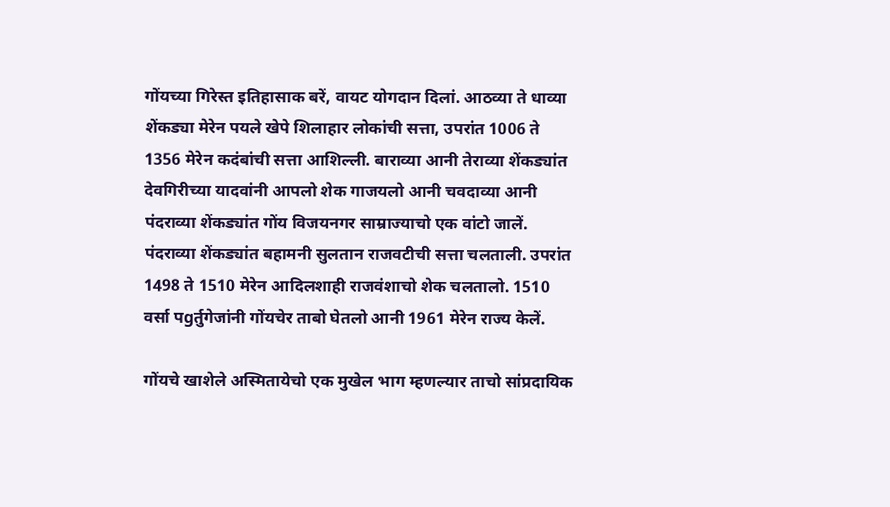गोंयच्या गिरेस्त इतिहासाक बरें, वायट योगदान दिलां. आठव्या ते धाव्या शेंकड्या मेरेन पयले खेपे शिलाहार लोकांची सत्ता, उपरांत 1006 ते 1356 मेरेन कदंबांची सत्ता आशिल्ली. बाराव्या आनी तेराव्या शेंकड्यांत देवगिरीच्या यादवांनी आपलो शेक गाजयलो आनी चवदाव्या आनी पंदराव्या शेंकड्यांत गोंय विजयनगर साम्राज्याचो एक वांटो जालें. पंदराव्या शेंकड्यांत बहामनी सुलतान राजवटीची सत्ता चलताली. उपरांत 1498 ते 1510 मेरेन आदिलशाही राजवंशाचो शेक चलतालो. 1510 वर्सा पgर्तुगेजांनी गोंयचेर ताबो घेतलो आनी 1961 मेरेन राज्य केलें.

गोंयचे खाशेले अस्मितायेचो एक मुखेल भाग म्हणल्यार ताचो सांप्रदायिक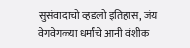सुसंवादाचो व्हडलो इतिहास, जंय वेगवेगळ्या धर्मांचे आनी वंशीक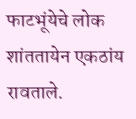फाटभूंयेचे लोक शांततायेन एकठांय रावताले.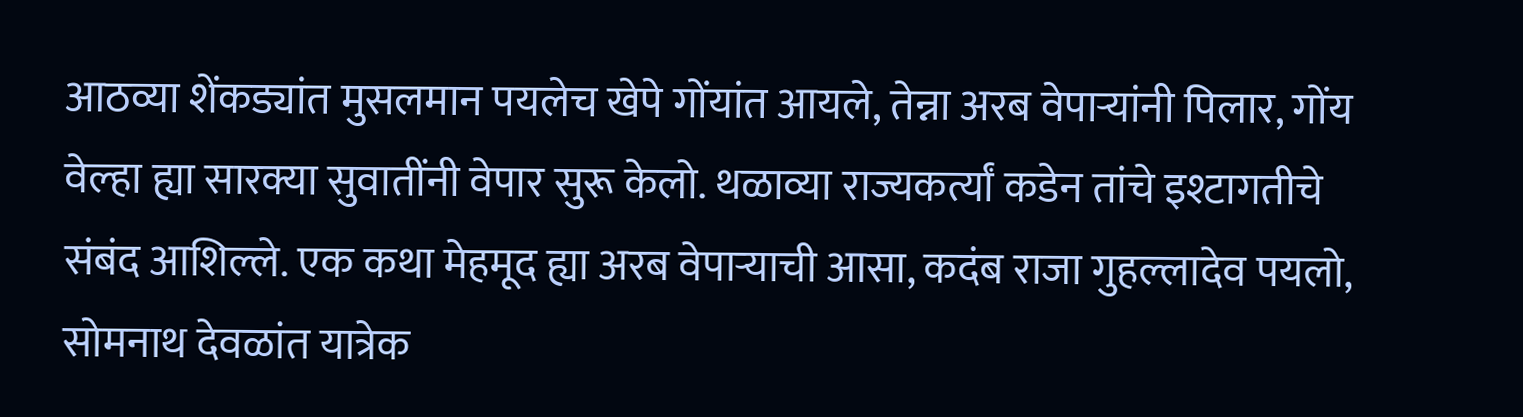आठव्या शेंकड्यांत मुसलमान पयलेच खेपे गोंयांत आयले, तेन्ना अरब वेपाऱ्यांनी पिलार, गोंय वेल्हा ह्या सारक्या सुवातींनी वेपार सुरू केलो. थळाव्या राज्यकर्त्यां कडेन तांचे इश्टागतीचे संबंद आशिल्ले. एक कथा मेहमूद ह्या अरब वेपाऱ्याची आसा, कदंब राजा गुहल्लादेव पयलो, सोमनाथ देवळांत यात्रेक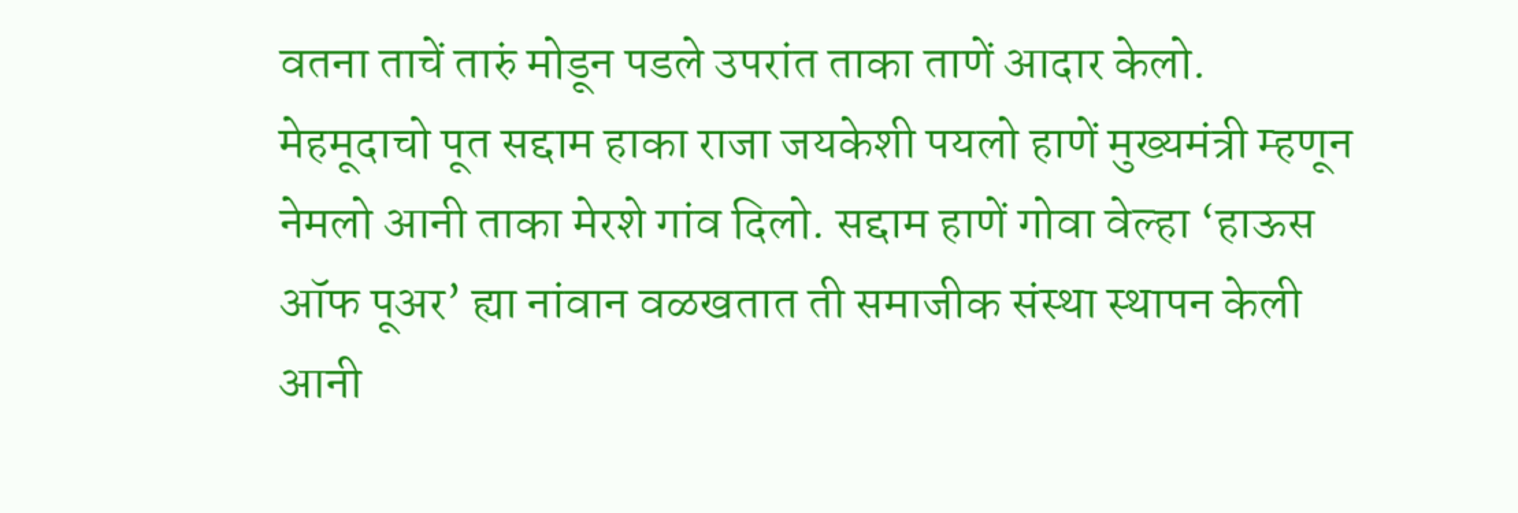वतना ताचें तारुं मोडून पडले उपरांत ताका ताणें आदार केलो. मेहमूदाचो पूत सद्दाम हाका राजा जयकेशी पयलो हाणें मुख्यमंत्री म्हणून नेमलो आनी ताका मेरशे गांव दिलो. सद्दाम हाणें गोवा वेल्हा ‘हाऊस ऑफ पूअर’ ह्या नांवान वळखतात ती समाजीक संस्था स्थापन केली आनी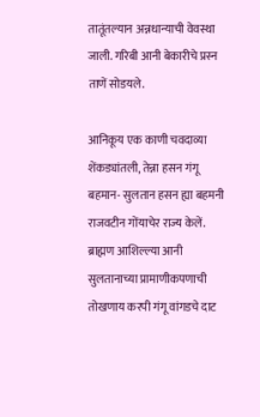तातूंतल्यान अन्नधान्याची वेवस्था जाली. गरिबी आनी बेकारीचे प्रस्न ताणें सोडयले.

आनिकूय एक काणी चवदाव्या शेंकड्यांतली, तेन्ना हसन गंगू बहमान- सुलतान हसन ह्या बहमनी राजवटीन गोंयाचेर राज्य केलें. ब्राह्मण आशिल्ल्या आनी सुलतानाच्या प्रामाणीकपणाची तोखणाय करपी गंगू वांगडचे दाट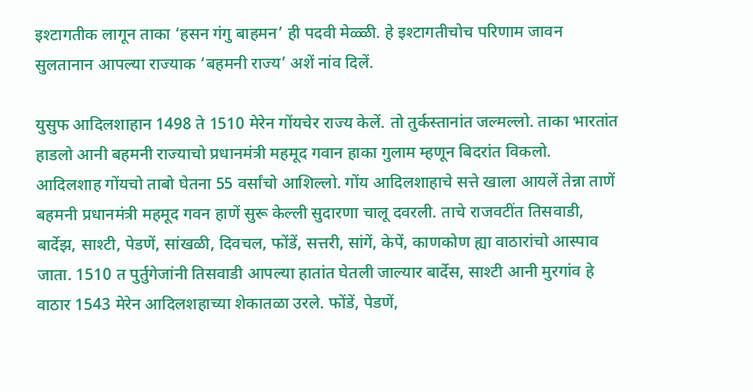इश्टागतीक लागून ताका ‘हसन गंगु बाहमन’ ही पदवी मेळ्ळी. हे इश्टागतीचोच परिणाम जावन सुलतानान आपल्या राज्याक ‘बहमनी राज्य’ अशें नांव दिलें.

युसुफ आदिलशाहान 1498 ते 1510 मेरेन गोंयचेर राज्य केलें. तो तुर्कस्तानांत जल्मल्लो. ताका भारतांत हाडलो आनी बहमनी राज्याचो प्रधानमंत्री महमूद गवान हाका गुलाम म्हणून बिदरांत विकलो. आदिलशाह गोंयचो ताबो घेतना 55 वर्सांचो आशिल्लो. गोंय आदिलशाहाचे सत्ते खाला आयलें तेन्ना ताणें बहमनी प्रधानमंत्री महमूद गवन हाणें सुरू केल्ली सुदारणा चालू दवरली. ताचे राजवटींत तिसवाडी, बार्देझ, साश्टी, पेडणें, सांखळी, दिवचल, फोंडें, सत्तरी, सांगें, केपें, काणकोण ह्या वाठारांचो आस्पाव जाता. 1510 त पुर्तुगेजांनी तिसवाडी आपल्या हातांत घेतली जाल्यार बार्देस, साश्टी आनी मुरगांव हे वाठार 1543 मेरेन आदिलशहाच्या शेकातळा उरले. फोंडें, पेडणें,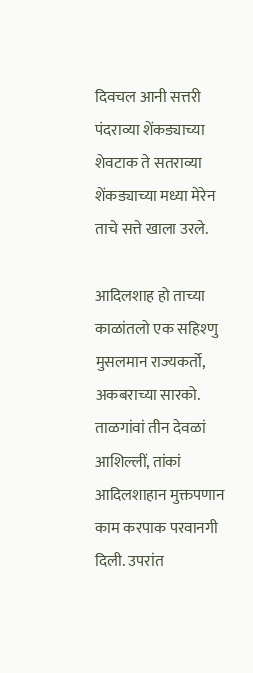दिवचल आनी सत्तरी पंदराव्या शेंकड्याच्या शेवटाक ते सतराव्या शेंकड्याच्या मध्या मेरेन ताचे सत्ते खाला उरले.

आदिलशाह हो ताच्या काळांतलो एक सहिश्णु मुसलमान राज्यकर्तो, अकबराच्या सारको. ताळगांवां तीन देवळां आशिल्लीं, तांकां आदिलशाहान मुक्तपणान काम करपाक परवानगी दिली. उपरांत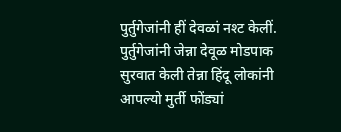पुर्तुगेजांनी हीं देवळां नश्ट केलीं. पुर्तुगेजांनी जेन्ना देवूळ मोडपाक सुरवात केली तेन्ना हिंदू लोकांनी आपल्यो मुर्ती फोंड्यां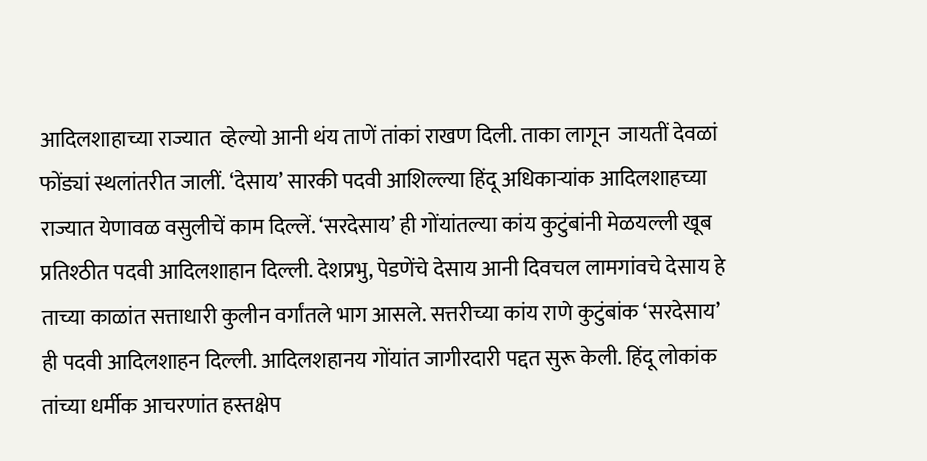आदिलशाहाच्या राज्यात  व्हेल्यो आनी थंय ताणें तांकां राखण दिली. ताका लागून  जायतीं देवळां फोंड्यां स्थलांतरीत जालीं. ‘देसाय’ सारकी पदवी आशिल्ल्या हिंदू अधिकाऱ्यांक आदिलशाहच्या राज्यात येणावळ वसुलीचें काम दिल्लें. ‘सरदेसाय’ ही गोंयांतल्या कांय कुटुंबांनी मेळयल्ली खूब प्रतिश्ठीत पदवी आदिलशाहान दिल्ली. देशप्रभु, पेडणेंचे देसाय आनी दिवचल लामगांवचे देसाय हे  ताच्या काळांत सत्ताधारी कुलीन वर्गांतले भाग आसले. सत्तरीच्या कांय राणे कुटुंबांक ‘सरदेसाय’ ही पदवी आदिलशाहन दिल्ली. आदिलशहानय गोंयांत जागीरदारी पद्दत सुरू केली. हिंदू लोकांक तांच्या धर्मीक आचरणांत हस्तक्षेप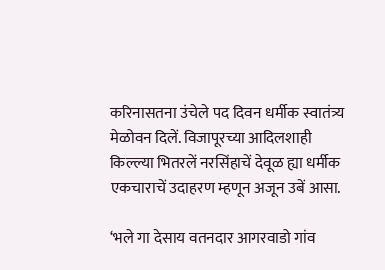करिनासतना उंचेले पद दिवन धर्मीक स्वातंत्र्य मेळोवन दिलें. विजापूरच्या आदिलशाही किल्ल्या भितरलें नरसिंहाचें देवूळ ह्या धर्मीक एकचाराचें उदाहरण म्हणून अजून उबें आसा.

‘भले गा देसाय वतनदार आगरवाडो गांव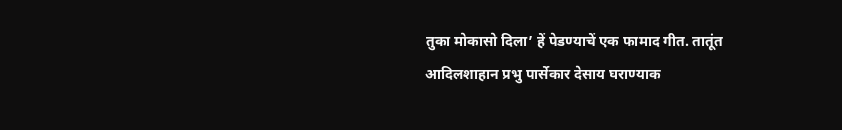तुका मोकासो दिला’ हें पेडण्याचें एक फामाद गीत. तातूंत आदिलशाहान प्रभु पार्सेकार देसाय घराण्याक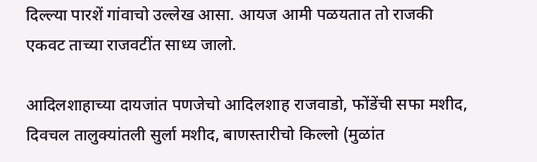दिल्ल्या पारशें गांवाचो उल्लेख आसा. आयज आमी पळयतात तो राजकी एकवट ताच्या राजवटींत साध्य जालो.

आदिलशाहाच्या दायजांत पणजेचो आदिलशाह राजवाडो, फोंडेंची सफा मशीद, दिवचल तालुक्यांतली सुर्ला मशीद, बाणस्तारीचो किल्लो (मुळांत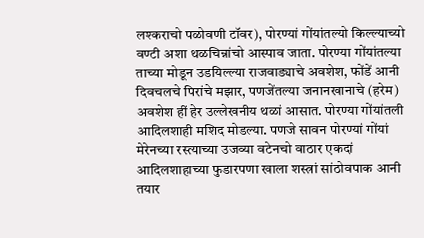लश्कराचो पळोवणी टॉवर), पोरण्यां गोंयांतल्यो किल्ल्याच्यो वण्टी अशा थळचिन्नांचो आस्पाव जाता. पोरण्या गोंयांतल्या ताच्या मोडून उडयिल्ल्या राजवाड्याचे अवशेश, फोंडें आनी दिवचलचे पिरांचे मझार, पणजेंतल्या जनानखानाचे (हरेम) अवशेश हीं हेर उल्लेखनीय थळां आसात. पोरण्या गोंयांतली आदिलशाही मशिद मोडल्या. पणजे सावन पोरण्यां गोंयां मेरेनच्या रस्त्याच्या उजव्या वटेनचो वाठार एकदां आदिलशाहाच्या फुडारपणा खाला शस्त्रां सांठोवपाक आनी तयार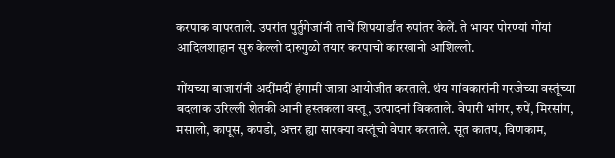करपाक वापरताले. उपरांत पुर्तुगेजांनी ताचें शिपयार्डांत रुपांतर केलें. ते भायर पोरण्यां गोंयां आदिलशाहान सुरु केल्लो दारुगुळो तयार करपाचो कारखानो आशिल्लो.

गोंयच्या बाजारांनी अदींमदीं हंगामी जात्रा आयोजीत करताले. थंय गांवकारांनी गरजेच्या वस्तूंच्या बदलाक उरिल्ली शेतकी आनी हस्तकला वस्तू, उत्पादनां विकताले. वेपारी भांगर, रुपें, मिरसांग, मसालो, कापूस, कपडो, अत्तर ह्या सारक्या वस्तूंचो वेपार करताले. सूत कातप, विणकाम,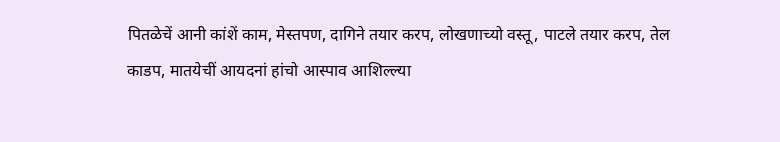पितळेचें आनी कांशें काम, मेस्तपण, दागिने तयार करप, लोखणाच्यो वस्तू, पाटले तयार करप, तेल काडप, मातयेचीं आयदनां हांचो आस्पाव आशिल्ल्या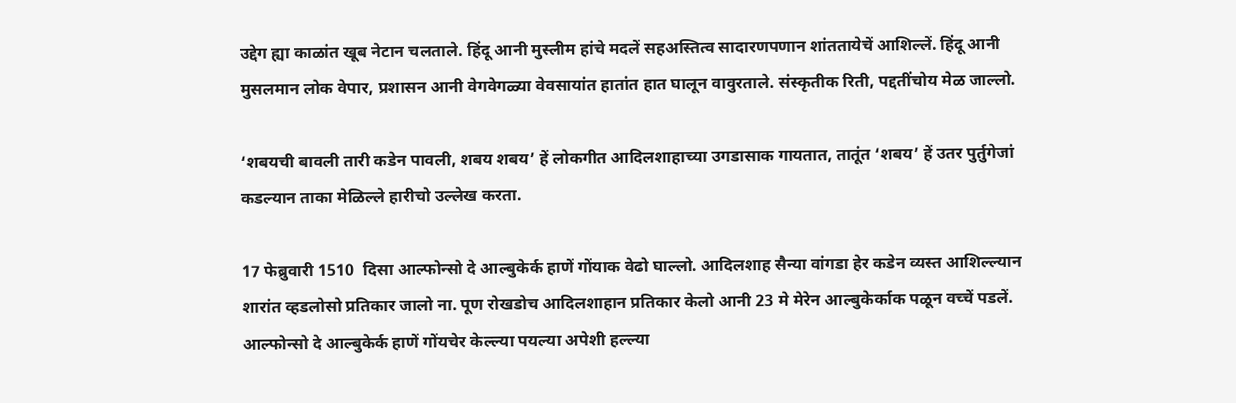उद्देग ह्या काळांत खूब नेटान चलताले. हिंदू आनी मुस्लीम हांचे मदलें सहअस्तित्व सादारणपणान शांततायेचें आशिल्लें. हिंदू आनी मुसलमान लोक वेपार, प्रशासन आनी वेगवेगळ्या वेवसायांत हातांत हात घालून वावुरताले. संस्कृतीक रिती, पद्दतींचोय मेळ जाल्लो.

‘शबयची बावली तारी कडेन पावली, शबय शबय’ हें लोकगीत आदिलशाहाच्या उगडासाक गायतात, तातूंत ‘शबय’ हें उतर पुर्तुगेजां कडल्यान ताका मेळिल्ले हारीचो उल्लेख करता.

17 फेब्रुवारी 1510  दिसा आल्फोन्सो दे आल्बुकेर्क हाणें गोंयाक वेढो घाल्लो. आदिलशाह सैन्या वांगडा हेर कडेन व्यस्त आशिल्ल्यान शारांत व्हडलोसो प्रतिकार जालो ना. पूण रोखडोच आदिलशाहान प्रतिकार केलो आनी 23 मे मेरेन आल्बुकेर्काक पळून वच्चें पडलें. आल्फोन्सो दे आल्बुकेर्क हाणें गोंयचेर केल्ल्या पयल्या अपेशी हल्ल्या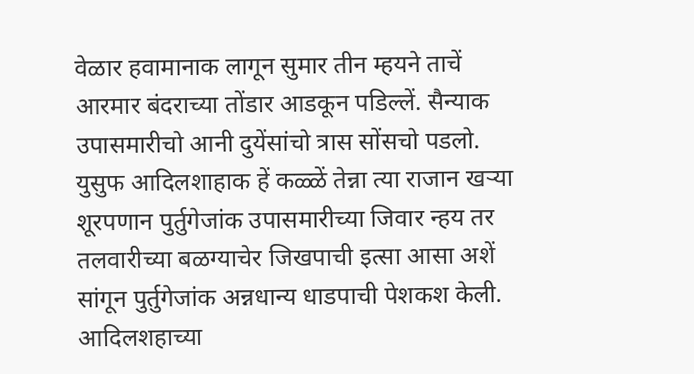वेळार हवामानाक लागून सुमार तीन म्हयने ताचें आरमार बंदराच्या तोंडार आडकून पडिल्लें. सैन्याक उपासमारीचो आनी दुयेंसांचो त्रास सोंसचो पडलो. युसुफ आदिलशाहाक हें कळ्ळें तेन्ना त्या राजान खऱ्या शूरपणान पुर्तुगेजांक उपासमारीच्या जिवार न्हय तर तलवारीच्या बळग्याचेर जिखपाची इत्सा आसा अशें सांगून पुर्तुगेजांक अन्नधान्य धाडपाची पेशकश केली. आदिलशहाच्या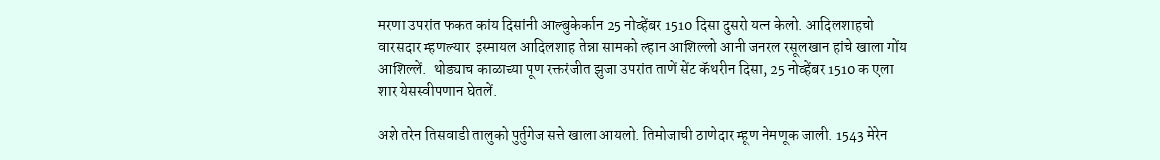मरणा उपरांत फकत कांय दिसांनी आल्बुकेर्कान 25 नोव्हेंबर 1510 दिसा दुसरो यत्न केलो. आदिलशाहचो वारसदार म्हणल्यार  इस्मायल आदिलशाह तेन्ना सामको ल्हान आशिल्लो आनी जनरल रसूलखान हांचे खाला गोंय आशिल्लें.  थोड्याच काळाच्या पूण रक्तरंजीत झुजा उपरांत ताणें सेंट कॅथरीन दिसा, 25 नोव्हेंबर 1510 क एला शार येसस्वीपणान घेतलें.

अशे तरेन तिसवाडी तालुको पुर्तुगेज सत्ते खाला आयलो. तिमोजाची ठाणेदार म्हूण नेमणूक जाली. 1543 मेरेन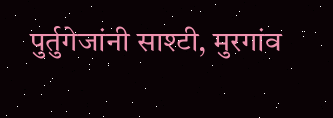पुर्तुगेजांनी साश्टी, मुरगांव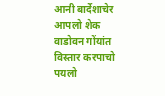आनी बार्देशाचेर आपलो शेक वाडोवन गोंयांत विस्तार करपाचो पयलो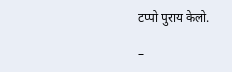टप्पो पुराय केलो.

–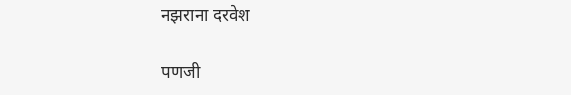नझराना दरवेश

पणजी